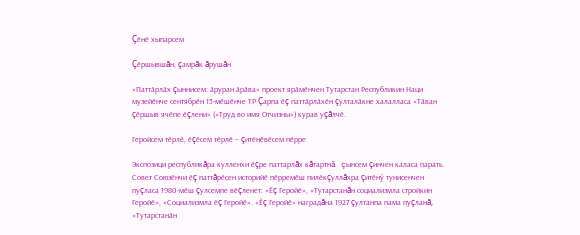Çӗнӗ хыпарсем

Çӗршывшăн, çамрăк ăрушăн

«Паттӑрлӑх çыннисем: ӑруран ӑрӑва» проект ярӑмӗнчен Тутарстан Республикин Наци музейӗнче сентябрӗн 15-мӗшӗнче ТР Çарпа ӗç паттӑрлӑхӗн çулталӑкне халалласа «Тӑван çӗршыв ячӗпе ӗçлени» («Труд во имя Отчизны») курав уçăлчӗ.

Геройсем тӗрлӗ, ӗçӗсем тӗрлӗ – çитӗнӗвӗсем пӗрре

Экспозици республикăра кулленхи ӗçре паттарлăх кăтартнă çынсем çинчен каласа парать.  Совет Союзӗнчи ӗç паттăрӗсен историйӗ пӗрремӗш пилӗкçуллăхра çитӗнӳ тунисенчен пуçласа 1980-мӗш çулсемпе вӗçленет: «Ӗç Геройӗ», «Тутарстанăн социализмла стройкин Геройӗ», «Социализмла ӗç Геройӗ». «Ӗç Геройӗ» наградăна 1927 çултанпа пама пуçланă,  «Тутарстанӑн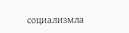социализмла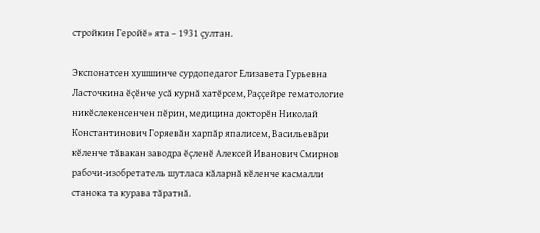стройкин Геройӗ» ята – 1931 çултан.

Экспонатсен хушшинче сурдопедагог Елизавета Гурьевна Ласточкина ӗçӗнче усă курнă хатӗрсем, Раççейре гематологие никӗслекенсенчен пӗрин, медицина докторӗн Николай Константинович Горяевăн харпăр япалисем, Васильевăри кӗленче тăвакан заводра ӗçленӗ Алексей Иванович Смирнов  рабочи-изобретатель шутласа кăларнă кӗленче касмалли станока та курава тăратнă.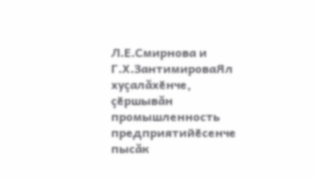Л.Е.Смирнова и Г.Х.ЗантимироваЯл хуçалăхӗнче, çӗршывăн промышленность предприятийӗсенче пысăк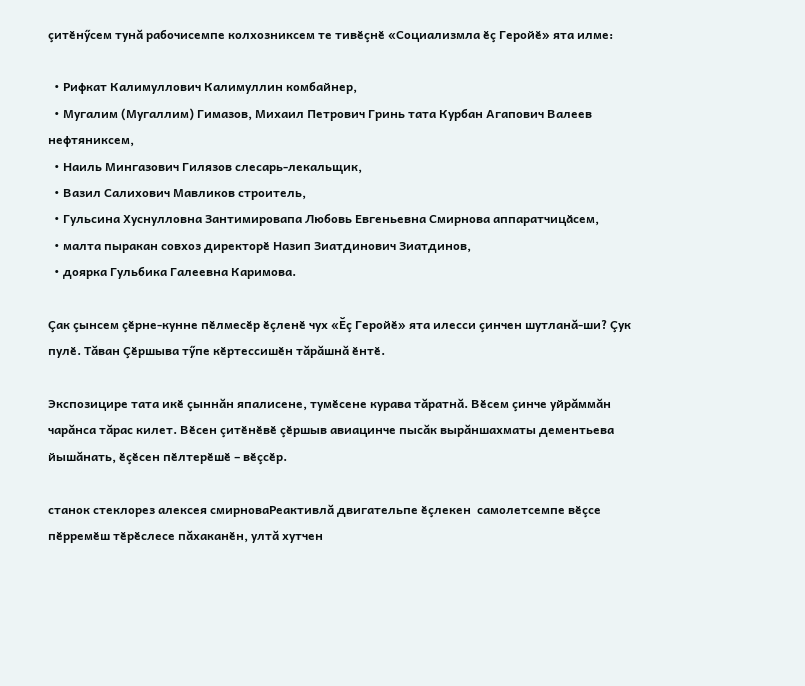çитӗнӳсем тунă рабочисемпе колхозниксем те тивӗçнӗ «Социализмла ӗç Геройӗ» ята илме:

  • Рифкат Калимуллович Калимуллин комбайнер,
  • Мугалим (Мугаллим) Гимазов, Михаил Петрович Гринь тата Курбан Агапович Валеев нефтяниксем,
  • Наиль Мингазович Гилязов слесарь-лекальщик,
  • Вазил Салихович Мавликов строитель,
  • Гульсина Хуснулловна Зантимировапа Любовь Евгеньевна Смирнова аппаратчицӑсем,
  • малта пыракан совхоз директорӗ Назип Зиатдинович Зиатдинов,
  • доярка Гульбика Галеевна Каримова.

Çак çынсем çӗрне-кунне пӗлмесӗр ӗçленӗ чух «Ӗç Геройӗ» ята илесси çинчен шутланă-ши? Çук пулӗ. Тăван Çӗршыва тӳпе кӗртессишӗн тăрăшнă ӗнтӗ.

Экспозицире тата икӗ çыннăн япалисене, тумӗсене курава тăратнă. Вӗсем çинче уйрăммăн чарăнса тăрас килет. Вӗсен çитӗнӗвӗ çӗршыв авиацинче пысăк вырăншахматы дементьева йышăнать, ӗçӗсен пӗлтерӗшӗ – вӗçсӗр.

станок стеклорез алексея смирноваРеактивлă двигательпе ӗçлекен  самолетсемпе вӗçсе пӗрремӗш тӗрӗслесе пăхаканӗн, ултă хутчен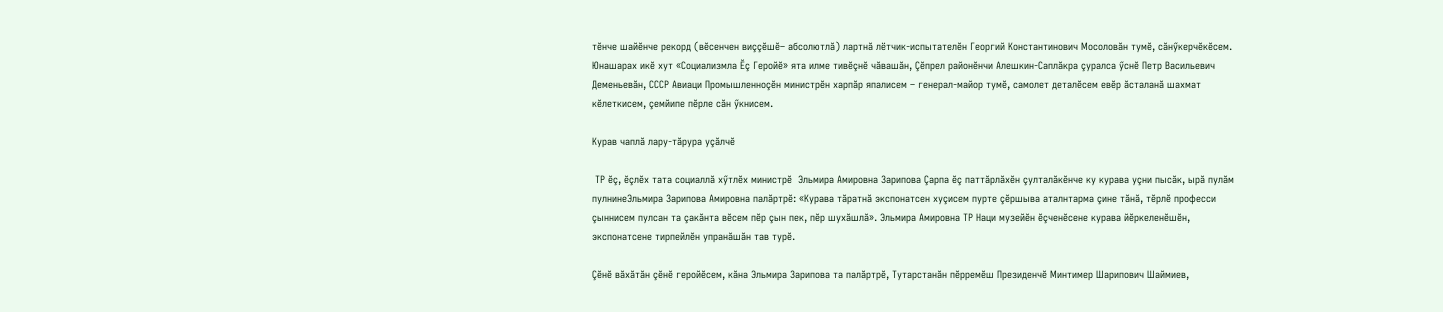тӗнче шайӗнче рекорд (вӗсенчен виççӗшӗ– абсолютлă) лартнă лётчик-испытателӗн Георгий Константинович Мосоловăн тумӗ, сăнӳкерчӗкӗсем. Юнашарах икӗ хут «Социализмла Ӗç Геройӗ» ята илме тивӗçнӗ чăвашăн, Çӗпрел районӗнчи Алешкин-Саплăкра çуралса ӳснӗ Петр Васильевич Деменьевăн, СССР Авиаци Промышленноçӗн министрӗн харпăр япалисем – генерал-майор тумӗ, самолет деталӗсем евӗр ăсталанă шахмат кӗлеткисем, çемйипе пӗрле сăн ӳкнисем.

Курав чаплă лару-тăрура уçăлчӗ

 ТР ӗç, ӗçлӗх тата социаллă хӳтлӗх министрӗ  Эльмира Амировна Зарипова Çарпа ӗç паттӑрлӑхӗн çулталӑкӗнче ку курава уçни пысăк, ырă пулăм пулнинеЭльмира Зарипова Амировна палăртрӗ: «Курава тăратнă экспонатсен хуçисем пурте çӗршыва аталнтарма çине тăнă, тӗрлӗ професси çыннисем пулсан та çакăнта вӗсем пӗр çын пек, пӗр шухăшлă». Эльмира Амировна ТР Наци музейӗн ӗçченӗсене курава йӗркеленӗшӗн, экспонатсене тирпейлӗн упранăшăн тав турӗ.

Çӗнӗ вăхăтăн çӗнӗ геройӗсем, кăна Эльмира Зарипова та палăртрӗ, Тутарстанăн пӗрремӗш Президенчӗ Минтимер Шарипович Шаймиев,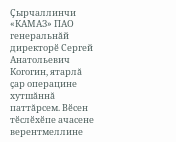Çырчаллинчи «КАМАЗ» ПАО генеральнăй директорӗ Сергей Анатольевич Когогин, ятарлă çар операцине хутшăннă паттăрсем. Вӗсен тӗслӗхӗпе ачасене верентмеллине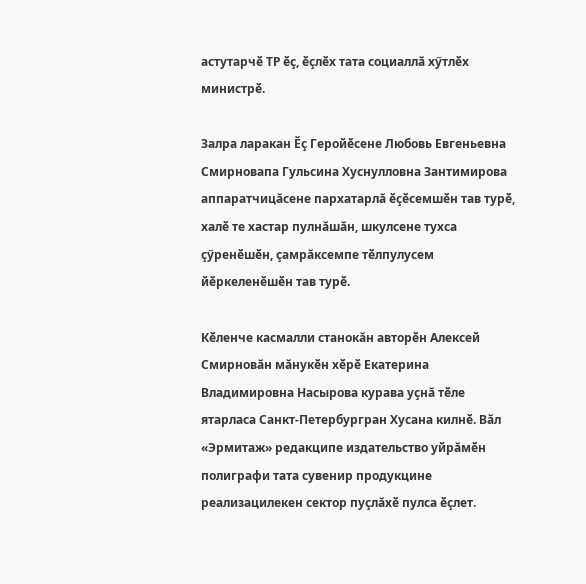астутарчӗ ТР ӗç, ӗçлӗх тата социаллă хӳтлӗх министрӗ.

Залра ларакан Ӗç Геройӗсене Любовь Евгеньевна Смирновапа Гульсина Хуснулловна Зантимирова аппаратчицăсене пархатарлă ӗçӗсемшӗн тав турӗ, халӗ те хастар пулнăшăн, шкулсене тухса çӳренӗшӗн, çамрăксемпе тӗлпулусем йӗркеленӗшӗн тав турӗ.

Кӗленче касмалли станокăн авторӗн Алексей Смирновăн мăнукӗн хӗрӗ Екатерина Владимировна Насырова курава уçнă тӗле ятарласа Санкт-Петербургран Хусана килнӗ. Вăл «Эрмитаж» редакципе издательство уйрăмӗн полиграфи тата сувенир продукцине реализацилекен сектор пуçлăхӗ пулса ӗçлет.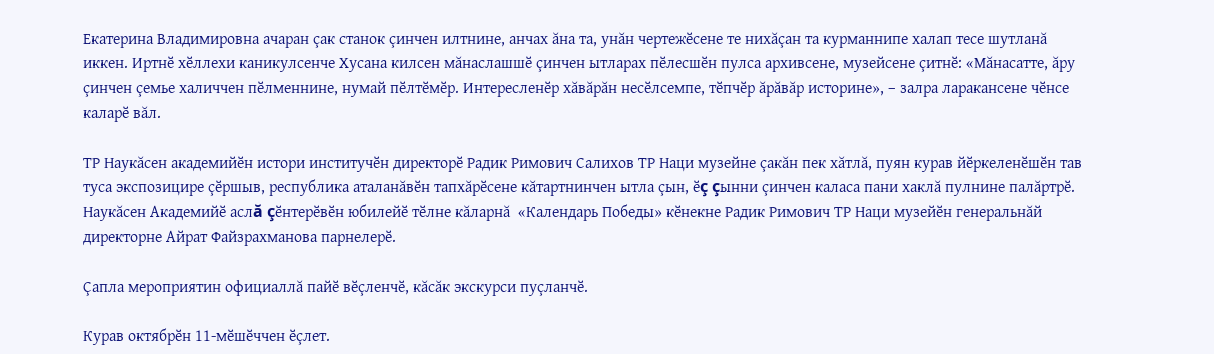Екатерина Владимировна ачаран çак станок çинчен илтнине, анчах ăна та, унăн чертежӗсене те нихăçан та курманнипе халап тесе шутланă иккен. Иртнӗ хӗллехи каникулсенче Хусана килсен мăнаслашшӗ çинчен ытларах пӗлесшӗн пулса архивсене, музейсене çитнӗ: «Мăнасатте, ăру çинчен çемье халиччен пӗлменнине, нумай пӗлтӗмӗр. Интересленӗр хăвăрăн несӗлсемпе, тӗпчӗр ăрăвăр историне», – залра ларакансене чӗнсе каларӗ вăл.

ТР Наукăсен академийӗн истори институчӗн директорӗ Радик Римович Салихов ТР Наци музейне çакăн пек хăтлă, пуян курав йӗркеленӗшӗн тав туса экспозицире çӗршыв, республика аталанăвӗн тапхăрӗсене кăтартнинчен ытла çын, ӗç çынни çинчен каласа пани хаклă пулнине палăртрӗ.  Наукăсен Академийӗ аслă çӗнтерӗвӗн юбилейӗ тӗлне кăларнă  «Календарь Победы» кӗнекне Радик Римович ТР Наци музейӗн генеральнăй директорне Айрат Файзрахманова парнелерӗ.

Çапла мероприятин официаллă пайӗ вӗçленчӗ, кăсăк экскурси пуçланчӗ.

Курав октябрӗн 11-мӗшӗччен ӗçлет.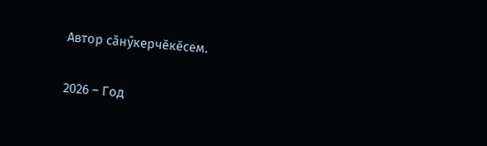Автор сăнӳкерчӗкӗсем.


2026 – Год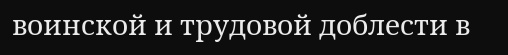воинской и трудовой доблести в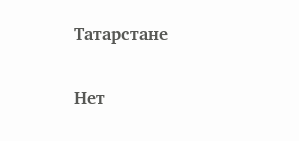Татарстане

Нет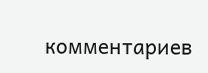комментариев